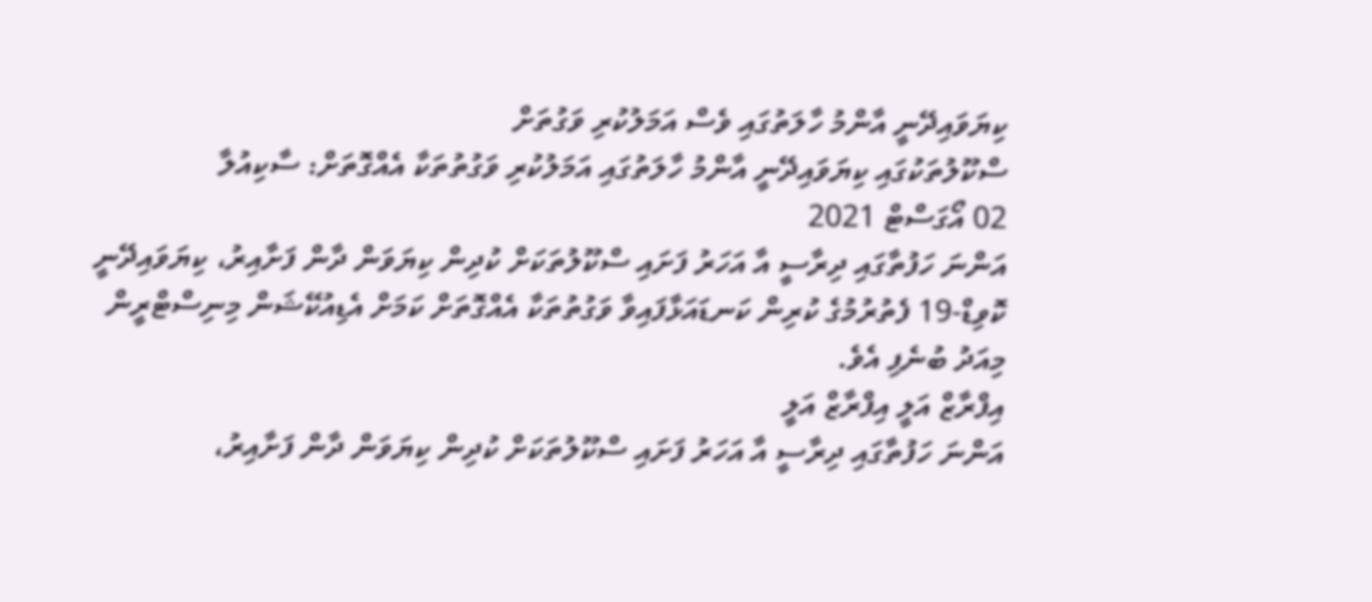ކިޔަވައިދޭނީ އާންމު ހާލަތުގައި ވެސް އަމަލުކުރި ވަގުތަށް
ސްކޫލުތަކުގައި ކިޔަވައިދޭނީ އާންމު ހާލަތުގައި އަމަލުކުރި ވަގުތުތަކާ އެއްގޮތަށް: ސާކިއުލާ
02 އޯގަސްޓް 2021
އަންނަ ހަފުތާގައި ދިރާސީ އާ އަހަރު ފަށައި ސްކޫލުތަކަށް ކުދިން ކިޔަވަން ދާން ފަށާއިރު، ކިޔަވައިދޭނީ ކޮވިޑް-19 ފެތުރުމުގެ ކުރިން ކަނޑައަޅާފައިވާ ވަގުތުތަކާ އެއްގޮތަށް ކަމަށް އެޑިއުކޭޝަން މިނިސްޓްރީން މިއަދު ބުނެފި އެވެ.
އިފްރާޒް އަލީ އިފްރާޒް އަލީ
އަންނަ ހަފުތާގައި ދިރާސީ އާ އަހަރު ފަށައި ސްކޫލުތަކަށް ކުދިން ކިޔަވަން ދާން ފަށާއިރު،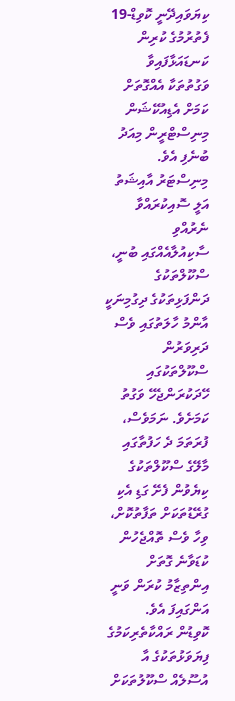ކިޔަވައިދޭނީ ކޮވިޑް-19 ފެތުރުމުގެ ކުރިން ކަނޑައަޅާފައިވާ ވަގުތުތަކާ އެއްގޮތަށް ކަމަށް އެޑިއުކޭޝަން މިނިސްޓްރީން މިއަދު ބުނެފި އެވެ.
މިނިސްޓަރު އާއިޝަތު އަލީ ސޮއިކުރައްވާ ނެރުއްވި ސާކިއުލާއެއްގައި ބުނީ، ސްކޫލްތަކުގެ ދަންފަޅިތަކުގެ ދިގުމިނަކީ އާންމު ހާލަތުގައި ވެސް ދަރިވަރުން ސްކޫލްތަކުގައި ހޭދަކުރަންޖެހޭ ވަގުތު ކަމަށެވެ. ނަމަވެސް، ފުރަތަމަ ދެ ހަފުތާގައި މާލޭގެ ސްކޫލްތަކުގެ ކިޔެވުން ފެށޭ ގަޑި އެކި ގުރޭޑުތަކަށް ތަފާތުކޮށް، ވިހާ ވެސް ތޮއްޖެހުން ކުޑަވާނެ ގޮތަށް އިންތިޒާމު ކުރަން ވަނީ އަންގައިފަ އެވެ.
ކޮވިޑުން ރައްކާތެރިކަމުގެ ފިޔަވަޅުތަކުގެ އާ އުސޫލެއް ސްކޫލުތަކަށް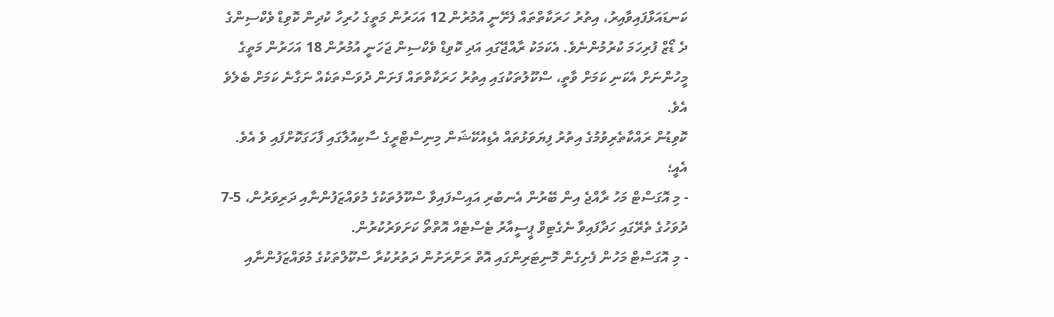ކަނޑައަޅާފައިވާއިރު، އިތުރު ހަރަކާތްތައް ފެށޭނީ އުމުރުން 12 އަހަރުން މަތީގެ ހުރިހާ ކުދިން ކޮވިޑް ވެކްސިންގެ ދެ ޑޯޒް ފުރިހަމަ ކުރުމުންނެވެ. އެކަމަކު ރާއްޖޭގައި އަދި ކޮވިޑް ވެކްސިން ޖަހަނީ އުމުރުން 18 އަހަރުން މަތީގެ މީހުންނަށް އެކަނި ކަމަށް ވާތީ، ސްކޫލުތަކުގައި އިތުރު ހަރަކާތްތައް ފަށަން ދުވަސްތަކެއް ނަގާނެ ކަމަށް ބެލެވެ އެވެ.
ކޮވިޑުން ރައްކާތެރިވުމުގެ އިތުރު ފިޔަވަޅުތައް އެޑިއުކޭޝަން މިނިސްޓްރީގެ ސާކިއުލާގައި ފާހަގަކޮށްފައި ވެ އެވެ. އެއީ؛
- މި އޮގަސްޓް މަހު ރާއްޖެ އިން ބޭރުން އެނބުރި އައިސްފައިވާ ސްކޫލުތަކުގެ މުވައްޒަފުންނާއި ދަރިވަރުން، 5-7 ދުވަހުގެ ތެރޭގައި ހަދާފައިވާ ނެގެޓިވް ޕީސީއާރު ޓެސްޓެއް އޮތްތޯ ކަށަވަރުކުރުން.
- މި އޮގަސްޓް މަހުން ފެށިގެން މޮނިޓަރިންގައި އޮތް ރަށްރަށުން ދަތުރުކުރާ ސްކޫލްތަކުގެ މުވައްޒަފުންނާއި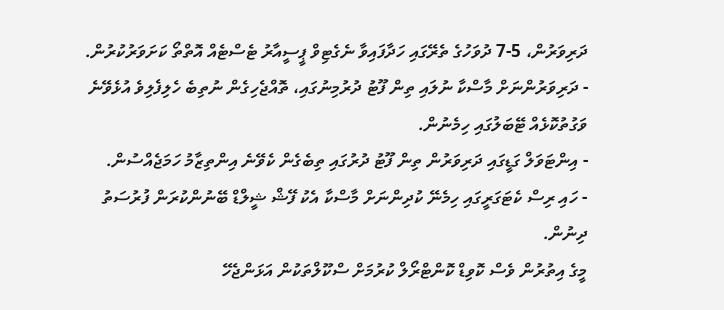ދަރިވަރުން، 5-7 ދުވަހުގެ ތެރޭގައި ހަދާފައިވާ ނެގެޓިވް ޕީސީއާރު ޓެސްޓެއް އޮތްތޯ ކަށަވަރުކުރުން.
- ދަރިވަރުންނަށް މާސްކާ ނުލައި ތިން ފޫޓު ދުރުމިނުގައި، ތޮއްޖެހިގެން ނުތިބެ ހެލިފެލިވެ އުޅެވޭނެ ވަގުތުކޮޅެއް ޓޭބަލުގައި ހިމެނުން.
- އިންޓަވަލް ގަޑީގައި ދަރިވަރުން ތިން ފޫޓު ދުރުގައި ތިބެގެން ކެވޭނެ އިންތިޒާމު ހަމަޖެއްސުން.
- ހައި ރިސް ކެޓަގަރީގައި ހިމެނޭ ކުދިންނަށް މާސްކާ އެކު ފޭޝް ޝީލްޑް ބޭނުންކުރަން ފުރުސަތު ދިނުން.
މީގެ އިތުރުން ވެސް ކޮވިޑް ކޮންޓްރޯލް ކުރުމަށް ސްކޫލްތަކުން އަޅަންޖެހޭ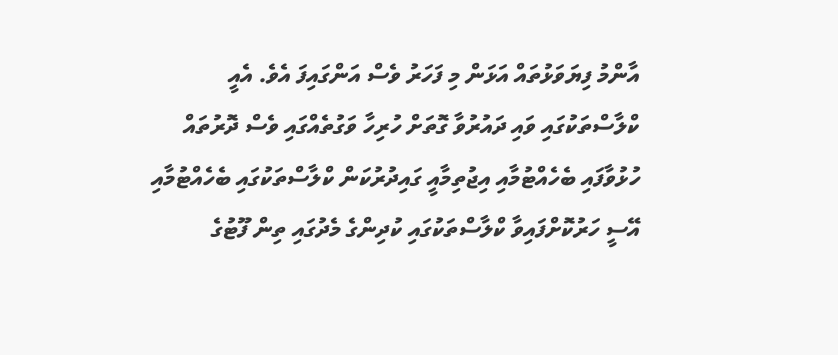އާންމު ފިޔަވަޅުތައް އަޅަން މި ފަހަރު ވެސް އަންގައިފަ އެވެ. އެއީ ކްލާސްތަކުގައި ވައި ދައުރުވާ ގޮތަށް ހުރިހާ ވަގުތެއްގައި ވެސް ދޮރުތައް ހުޅުވާފައި ބެހެއްޓުމާއި އިޖުތިމާއީ ގައިދުރުކަން ކްލާސްތަކުގައި ބެހެއްޓުމާއި އޭސީ ހަރުކޮށްފައިވާ ކްލާސްތަކުގައި ކުދިންގެ މެދުގައި ތިން ފޫޓުގެ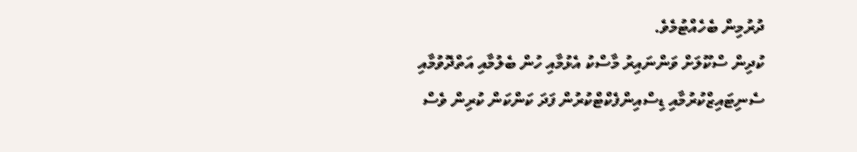ދުރުމިން ބެހެއްޓުމެވެ.
ކުދިން ސްކޫލަށް ވަންނައިރު މާސްކު އެޅުމާއި ހުން ބެލުމާއި އަތްދޮވުމާއި ސެނިޓައިޒްކުރުމާއި ޑިސްއިންފެކްޓްކުރުން ފަދަ ކަންކަން ކުރިން ވެސް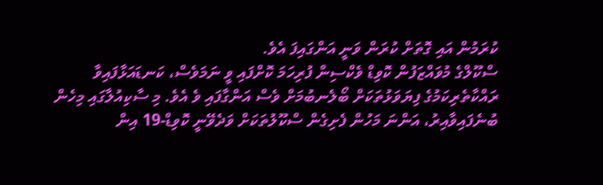ކުރަމުން އައި ގޮތަށް ކުރަން ވަނީ އަންގައިފަ އެވެ.
ސްކޫލްގެ މުވައްޒަފުން ކޮވިޑް ވެކްސިން ފުރިހަމަ ކޮށްފައި ވީ ނަމަވެސް، ކަނޑައަޅާފައިވާ ރައްކާތެރިކަމުގެ ފިޔަވަޅުތަކަށް ބޯލެނބުމަށް ވެސް އަންގާފައި ވެ އެވެ. މި ސާކިއުލާގައި މިހެން ބުނެފައިވާއިރު، އަންނަ މަހުން ފެށިގެން ސްކޫލުތަކަށް ވަދެވޭނީ ކޮވިޑް-19 އިން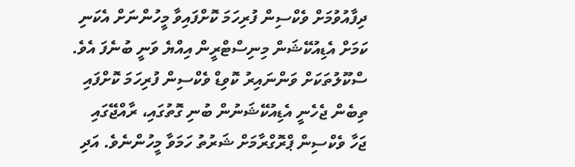ދިފާއުވުމަށް ވެކްސިން ފުރިހަމަ ކޮށްފައިވާ މީހުންނަށް އެކަނި ކަމަށް އެޑިއުކޭޝަން މިނިސްޓްރީން އިއްޔެ ވަނީ ބުނެފަ އެވެ.
ސްކޫލުތަކަށް ވަންނައިރު ކޮވިޑް ވެކްސިން ފުރިހަމަ ކޮށްފައި ތިބެން ޖެހެނީ އެޑިއުކޭޝަނުން ބުނި ގޮތުގައި، ރާއްޖޭގައި ޖަހާ ވެކްސިން ޕްރޮގްރާމަށް ޝަރުތު ހަމަވާ މީހުންނެވެ. އަދި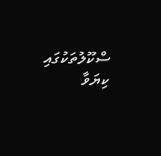ސްކޫލުތަކުގައި ކިޔަވާ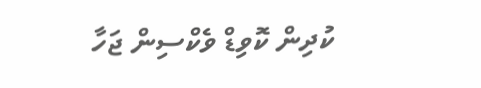ކުދިން ކޮވިޑް ވެކްސިން ޖަހާ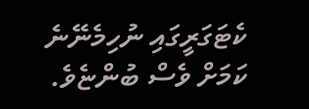ކެޓަގަރީގައި ނުހިމެނޭނެ ކަމަށް ވެސް ބުންޏެވެ.